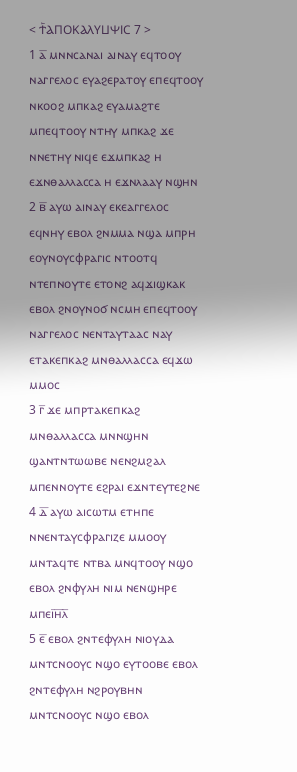< Ϯ⳰ⲀⲠⲞⲔⲀⲖⲨⳘⲮⲒⲤ 7 >
1 ⲁ̅ ⲙⲛⲛⲥⲁⲛⲁⲓ ⲁⲓⲛⲁⲩ ⲉϥⲧⲟⲟⲩ ⲛⲁⲅⲅⲉⲗⲟⲥ ⲉⲩⲁϩⲉⲣⲁⲧⲟⲩ ⲉⲡⲉϥⲧⲟⲟⲩ ⲛⲕⲟⲟϩ ⲙⲡⲕⲁϩ ⲉⲩⲁⲙⲁϩⲧⲉ ⲙⲡⲉϥⲧⲟⲟⲩ ⲛⲧⲏⲩ ⲙⲡⲕⲁϩ ϫⲉ ⲛⲛⲉⲧⲏⲩ ⲛⲓϥⲉ ⲉϫⲙⲡⲕⲁϩ ⲏ ⲉϫⲛⲑⲁⲗⲗⲁⲥⲥⲁ ⲏ ⲉϫⲛⲗⲁⲁⲩ ⲛϣⲏⲛ
2 ⲃ̅ ⲁⲩⲱ ⲁⲓⲛⲁⲩ ⲉⲕⲉⲁⲅⲅⲉⲗⲟⲥ ⲉϥⲛⲏⲩ ⲉⲃⲟⲗ ϩⲛⲙⲙⲁ ⲛϣⲁ ⲙⲡⲣⲏ ⲉⲟⲩⲛⲟⲩⲥⲫⲣⲁⲅⲓⲥ ⲛⲧⲟⲟⲧϥ ⲛⲧⲉⲡⲛⲟⲩⲧⲉ ⲉⲧⲟⲛϩ ⲁϥϫⲓϣⲕⲁⲕ ⲉⲃⲟⲗ ϩⲛⲟⲩⲛⲟϭ ⲛⲥⲙⲏ ⲉⲡⲉϥⲧⲟⲟⲩ ⲛⲁⲅⲅⲉⲗⲟⲥ ⲛⲉⲛⲧⲁⲩⲧⲁⲁⲥ ⲛⲁⲩ ⲉⲧⲁⲕⲉⲡⲕⲁϩ ⲙⲛⲑⲁⲗⲗⲁⲥⲥⲁ ⲉϥϫⲱ ⲙⲙⲟⲥ
3 ⲅ̅ ϫⲉ ⲙⲡⲣⲧⲁⲕⲉⲡⲕⲁϩ ⲙⲛⲑⲁⲗⲗⲁⲥⲥⲁ ⲙⲛⲛϣⲏⲛ ϣⲁⲛⲧⲛⲧⲱⲱⲃⲉ ⲛⲉⲛϩⲙϩⲁⲗ ⲙⲡⲉⲛⲛⲟⲩⲧⲉ ⲉϩⲣⲁⲓ ⲉϫⲛⲧⲉⲩⲧⲉϩⲛⲉ
4 ⲇ̅ ⲁⲩⲱ ⲁⲓⲥⲱⲧⲙ ⲉⲧⲏⲡⲉ ⲛⲛⲉⲛⲧⲁⲩⲥⲫⲣⲁⲅⲓⲍⲉ ⲙⲙⲟⲟⲩ ⲙⲛⲧⲁϥⲧⲉ ⲛⲧⲃⲁ ⲙⲛϥⲧⲟⲟⲩ ⲛϣⲟ ⲉⲃⲟⲗ ϩⲛⲫⲩⲗⲏ ⲛⲓⲙ ⲛⲉⲛϣⲏⲣⲉ ⲙⲡⲉⲓ̅ⲏ̅ⲗ̅
5 ⲉ̅ ⲉⲃⲟⲗ ϩⲛⲧⲉⲫⲩⲗⲏ ⲛⲓⲟⲩⲇⲁ ⲙⲛⲧⲥⲛⲟⲟⲩⲥ ⲛϣⲟ ⲉⲩⲧⲟⲟⲃⲉ ⲉⲃⲟⲗ ϩⲛⲧⲉⲫⲩⲗⲏ ⲛϩⲣⲟⲩⲃⲏⲛ ⲙⲛⲧⲥⲛⲟⲟⲩⲥ ⲛϣⲟ ⲉⲃⲟⲗ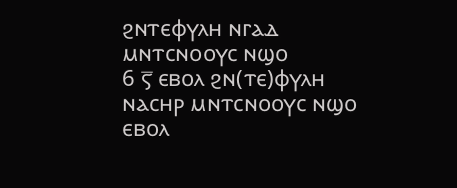ϩⲛⲧⲉⲫⲩⲗⲏ ⲛⲅⲁⲇ ⲙⲛⲧⲥⲛⲟⲟⲩⲥ ⲛϣⲟ
6 ⲋ̅ ⲉⲃⲟⲗ ϩⲛ(ⲧⲉ)ⲫⲩⲗⲏ ⲛⲁⲥⲏⲣ ⲙⲛⲧⲥⲛⲟⲟⲩⲥ ⲛϣⲟ ⲉⲃⲟⲗ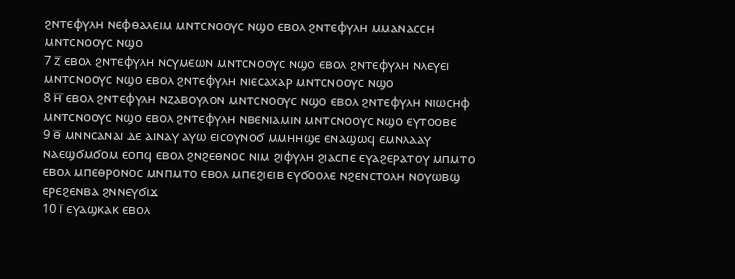ϩⲛⲧⲉⲫⲩⲗⲏ ⲛⲉⲫⲑⲁⲗⲉⲓⲙ ⲙⲛⲧⲥⲛⲟⲟⲩⲥ ⲛϣⲟ ⲉⲃⲟⲗ ϩⲛⲧⲉⲫⲩⲗⲏ ⲙⲙⲁⲛⲁⲥⲥⲏ ⲙⲛⲧⲥⲛⲟⲟⲩⲥ ⲛϣⲟ
7 ⲍ̅ ⲉⲃⲟⲗ ϩⲛⲧⲉⲫⲩⲗⲏ ⲛⲥⲩⲙⲉⲱⲛ ⲙⲛⲧⲥⲛⲟⲟⲩⲥ ⲛϣⲟ ⲉⲃⲟⲗ ϩⲛⲧⲉⲫⲩⲗⲏ ⲛⲗⲉⲩⲉⲓ ⲙⲛⲧⲥⲛⲟⲟⲩⲥ ⲛϣⲟ ⲉⲃⲟⲗ ϩⲛⲧⲉⲫⲩⲗⲏ ⲛⲓⲉⲥⲁⲭⲁⲣ ⲙⲛⲧⲥⲛⲟⲟⲩⲥ ⲛϣⲟ
8 ⲏ̅ ⲉⲃⲟⲗ ϩⲛⲧⲉⲫⲩⲗⲏ ⲛⲍⲁⲃⲟⲩⲗⲟⲛ ⲙⲛⲧⲥⲛⲟⲟⲩⲥ ⲛϣⲟ ⲉⲃⲟⲗ ϩⲛⲧⲉⲫⲩⲗⲏ ⲛⲓⲱⲥⲏⲫ ⲙⲛⲧⲥⲛⲟⲟⲩⲥ ⲛϣⲟ ⲉⲃⲟⲗ ϩⲛⲧⲉⲫⲩⲗⲏ ⲛⲃⲉⲛⲓⲁⲙⲓⲛ ⲙⲛⲧⲥⲛⲟⲟⲩⲥ ⲛϣⲟ ⲉⲩⲧⲟⲟⲃⲉ
9 ⲑ̅ ⲙⲛⲛⲥⲁⲛⲁⲓ ⲇⲉ ⲁⲓⲛⲁⲩ ⲁⲩⲱ ⲉⲓⲥⲟⲩⲛⲟϭ ⲙⲙⲏⲏϣⲉ ⲉⲛⲁϣⲱϥ ⲉⲙⲛⲗⲁⲁⲩ ⲛⲁⲉϣϭⲙϭⲟⲙ ⲉⲟⲡϥ ⲉⲃⲟⲗ ϩⲛϩⲉⲑⲛⲟⲥ ⲛⲓⲙ ϩⲓⲫⲩⲗⲏ ϩⲓⲁⲥⲡⲉ ⲉⲩⲁϩⲉⲣⲁⲧⲟⲩ ⲙⲡⲙⲧⲟ ⲉⲃⲟⲗ ⲙⲡⲉⲑⲣⲟⲛⲟⲥ ⲙⲛⲡⲙⲧⲟ ⲉⲃⲟⲗ ⲙⲡⲉϩⲓⲉⲓⲃ ⲉⲩϭⲟⲟⲗⲉ ⲛϩⲉⲛⲥⲧⲟⲗⲏ ⲛⲟⲩⲱⲃϣ ⲉⲣⲉϩⲉⲛⲃⲁ ϩⲛⲛⲉⲩϭⲓϫ
10 ⲓ̅ ⲉⲩⲁϣⲕⲁⲕ ⲉⲃⲟⲗ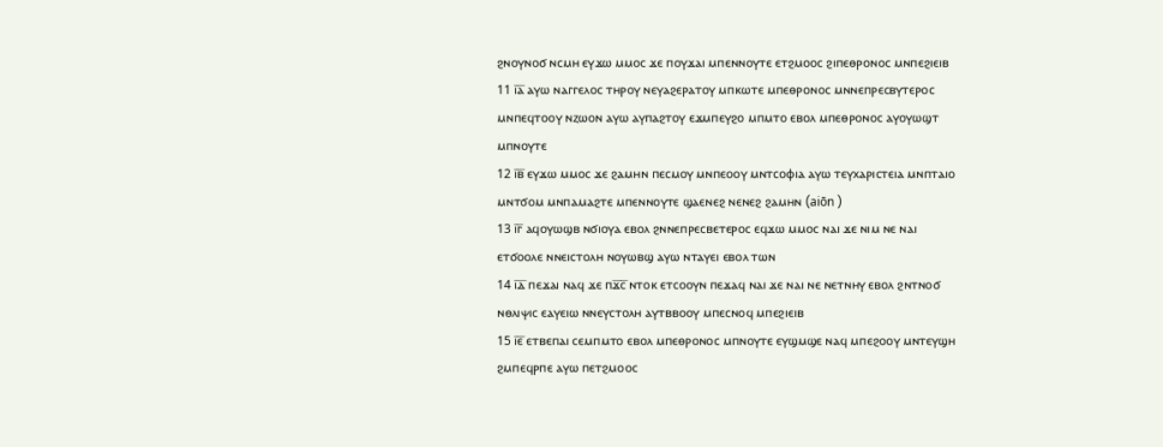ϩⲛⲟⲩⲛⲟϭ ⲛⲥⲙⲏ ⲉⲩϫⲱ ⲙⲙⲟⲥ ϫⲉ ⲡⲟⲩϫⲁⲓ ⲙⲡⲉⲛⲛⲟⲩⲧⲉ ⲉⲧϩⲙⲟⲟⲥ ϩⲓⲡⲉⲑⲣⲟⲛⲟⲥ ⲙⲛⲡⲉϩⲓⲉⲓⲃ
11 ⲓ̅ⲁ̅ ⲁⲩⲱ ⲛⲁⲅⲅⲉⲗⲟⲥ ⲧⲏⲣⲟⲩ ⲛⲉⲩⲁϩⲉⲣⲁⲧⲟⲩ ⲙⲡⲕⲱⲧⲉ ⲙⲡⲉⲑⲣⲟⲛⲟⲥ ⲙⲛⲛⲉⲡⲣⲉⲥⲃⲩⲧⲉⲣⲟⲥ ⲙⲛⲡⲉϥⲧⲟⲟⲩ ⲛⲍⲱⲟⲛ ⲁⲩⲱ ⲁⲩⲡⲁϩⲧⲟⲩ ⲉϫⲙⲡⲉⲩϩⲟ ⲙⲡⲙⲧⲟ ⲉⲃⲟⲗ ⲙⲡⲉⲑⲣⲟⲛⲟⲥ ⲁⲩⲟⲩⲱϣⲧ ⲙⲡⲛⲟⲩⲧⲉ
12 ⲓ̅ⲃ̅ ⲉⲩϫⲱ ⲙⲙⲟⲥ ϫⲉ ϩⲁⲙⲏⲛ ⲡⲉⲥⲙⲟⲩ ⲙⲛⲡⲉⲟⲟⲩ ⲙⲛⲧⲥⲟⲫⲓⲁ ⲁⲩⲱ ⲧⲉⲩⲭⲁⲣⲓⲥⲧⲉⲓⲁ ⲙⲛⲡⲧⲁⲓⲟ ⲙⲛⲧϭⲟⲙ ⲙⲛⲡⲁⲙⲁϩⲧⲉ ⲙⲡⲉⲛⲛⲟⲩⲧⲉ ϣⲁⲉⲛⲉϩ ⲛⲉⲛⲉϩ ϩⲁⲙⲏⲛ (aiōn )
13 ⲓ̅ⲅ̅ ⲁϥⲟⲩⲱϣⲃ ⲛϭⲓⲟⲩⲁ ⲉⲃⲟⲗ ϩⲛⲛⲉⲡⲣⲉⲥⲃⲉⲧⲉⲣⲟⲥ ⲉϥϫⲱ ⲙⲙⲟⲥ ⲛⲁⲓ ϫⲉ ⲛⲓⲙ ⲛⲉ ⲛⲁⲓ ⲉⲧϭⲟⲟⲗⲉ ⲛⲛⲉⲓⲥⲧⲟⲗⲏ ⲛⲟⲩⲱⲃϣ ⲁⲩⲱ ⲛⲧⲁⲩⲉⲓ ⲉⲃⲟⲗ ⲧⲱⲛ
14 ⲓ̅ⲇ̅ ⲡⲉϫⲁⲓ ⲛⲁϥ ϫⲉ ⲡϫ̅ⲥ̅ ⲛⲧⲟⲕ ⲉⲧⲥⲟⲟⲩⲛ ⲡⲉϫⲁϥ ⲛⲁⲓ ϫⲉ ⲛⲁⲓ ⲛⲉ ⲛⲉⲧⲛⲏⲩ ⲉⲃⲟⲗ ϩⲛⲧⲛⲟϭ ⲛⲑⲗⲓⲯⲓⲥ ⲉⲁⲩⲉⲓⲱ ⲛⲛⲉⲩⲥⲧⲟⲗⲏ ⲁⲩⲧⲃⲃⲟⲟⲩ ⲙⲡⲉⲥⲛⲟϥ ⲙⲡⲉϩⲓⲉⲓⲃ
15 ⲓ̅ⲉ̅ ⲉⲧⲃⲉⲡⲁⲓ ⲥⲉⲙⲡⲙⲧⲟ ⲉⲃⲟⲗ ⲙⲡⲉⲑⲣⲟⲛⲟⲥ ⲙⲡⲛⲟⲩⲧⲉ ⲉⲩϣⲙϣⲉ ⲛⲁϥ ⲙⲡⲉϩⲟⲟⲩ ⲙⲛⲧⲉⲩϣⲏ ϩⲙⲡⲉϥⲣⲡⲉ ⲁⲩⲱ ⲡⲉⲧϩⲙⲟⲟⲥ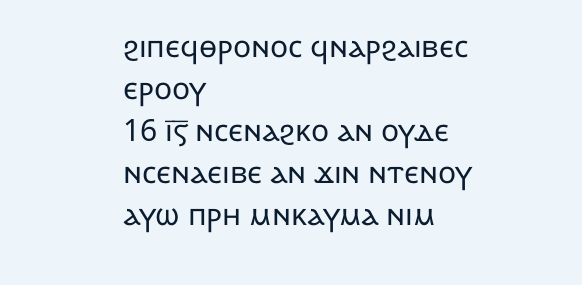ϩⲓⲡⲉϥⲑⲣⲟⲛⲟⲥ ϥⲛⲁⲣϩⲁⲓⲃⲉⲥ ⲉⲣⲟⲟⲩ
16 ⲓ̅ⲋ̅ ⲛⲥⲉⲛⲁϩⲕⲟ ⲁⲛ ⲟⲩⲇⲉ ⲛⲥⲉⲛⲁⲉⲓⲃⲉ ⲁⲛ ϫⲓⲛ ⲛⲧⲉⲛⲟⲩ ⲁⲩⲱ ⲡⲣⲏ ⲙⲛⲕⲁⲩⲙⲁ ⲛⲓⲙ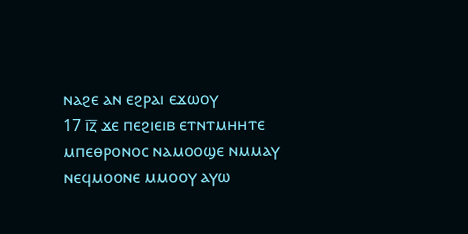ⲛⲁϩⲉ ⲁⲛ ⲉϩⲣⲁⲓ ⲉϫⲱⲟⲩ
17 ⲓ̅ⲍ̅ ϫⲉ ⲡⲉϩⲓⲉⲓⲃ ⲉⲧⲛⲧⲙⲏⲏⲧⲉ ⲙⲡⲉⲑⲣⲟⲛⲟⲥ ⲛⲁⲙⲟⲟϣⲉ ⲛⲙⲙⲁⲩ ⲛⲉϥⲙⲟⲟⲛⲉ ⲙⲙⲟⲟⲩ ⲁⲩⲱ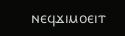ⲛⲉϥϫⲓⲙⲟⲉⲓⲧ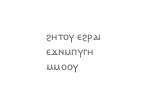ϩⲏⲧⲟⲩ ⲉϩⲣⲁⲓ ⲉϫⲛⲙⲡⲩⲅⲏ ⲙⲙⲟⲟⲩ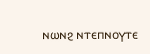ⲛⲱⲛϩ ⲛⲧⲉⲡⲛⲟⲩⲧⲉ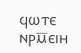ϥⲱⲧⲉ ⲛⲣⲙ̅ⲉⲓⲏ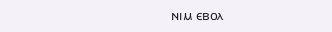ⲛⲓⲙ ⲉⲃⲟⲗ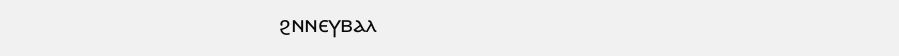ϩⲛⲛⲉⲩⲃⲁⲗ